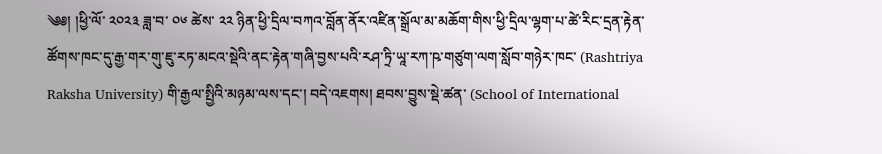༄༅། །ཕྱི་ལོ་ ༢༠༢༣ ཟླ་བ་ ༠༦ ཚེས་ ༢༢ ཉིན་ཕྱི་དྲིལ་བཀའ་བློན་ནོར་འཛིན་སྒྲོལ་མ་མཆོག་གིས་ཕྱི་དྲིལ་ལྷག་པ་ཚེ་རིང་དྲན་རྟེན་ཚོགས་ཁང་དུ་རྒྱ་གར་གུ་ཇུ་རཏ་མངའ་སྡེའི་ནང་རྟེན་གཞི་བྱས་པའི་རཤ་ཏྲི་ཡཱ་རཀ་ཥ་གཙུག་ལག་སློབ་གཉེར་ཁང་ (Rashtriya Raksha University) གི་རྒྱལ་སྤྱིའི་མཉམ་ལས་དང་། བདེ་འཇགས། ཐབས་བྱུས་སྡེ་ཚན་ (School of International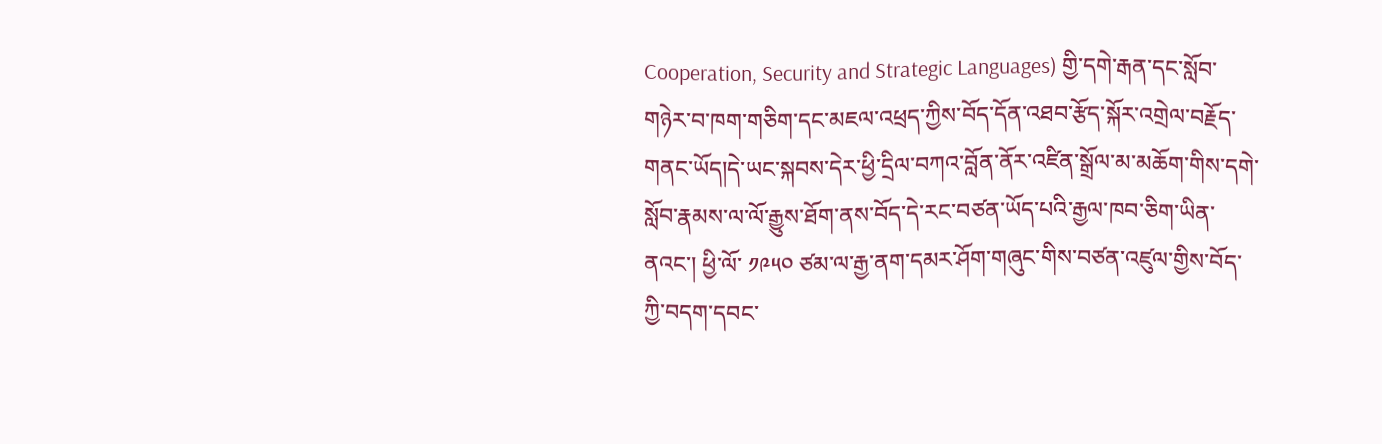Cooperation, Security and Strategic Languages) གྱི་དགེ་རྒན་དང་སློབ་གཉེར་བ་ཁག་གཅིག་དང་མཇལ་འཕྲད་ཀྱིས་བོད་དོན་འཐབ་རྩོད་སྐོར་འགྲེལ་བརྗོད་གནང་ཡོད།དེ་ཡང་སྐབས་དེར་ཕྱི་དྲིལ་བཀའ་བློན་ནོར་འཛིན་སྒྲོལ་མ་མཆོག་གིས་དགེ་སློབ་རྣམས་ལ་ལོ་རྒྱུས་ཐོག་ནས་བོད་དེ་རང་བཙན་ཡོད་པའི་རྒྱལ་ཁབ་ཅིག་ཡིན་ནའང་། ཕྱི་ལོ་ ༡༩༥༠ ཙམ་ལ་རྒྱ་ནག་དམར་ཤོག་གཞུང་གིས་བཙན་འཛུལ་གྱིས་བོད་ཀྱི་བདག་དབང་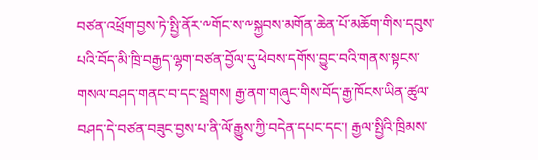བཙན་འཕྲོག་བྱས་ཏེ་སྤྱི་ནོར་༸གོང་ས་༸སྐྱབས་མགོན་ཆེན་པོ་མཆོག་གིས་དབུས་པའི་བོད་མི་ཁྲི་བརྒྱད་ལྷག་བཙན་བྱོལ་དུ་ཕེབས་དགོས་བྱུང་བའི་གནས་སྟངས་གསལ་བཤད་གནང་བ་དང་སྦྲགས། རྒྱ་ནག་གཞུང་གིས་བོད་རྒྱ་ཁོངས་ཡིན་ཚུལ་བཤད་དེ་བཙན་བཟུང་བྱས་པ་ནི་ལོ་རྒྱུས་ཀྱི་བདེན་དཔང་དང་། རྒྱལ་སྤྱིའི་ཁྲིམས་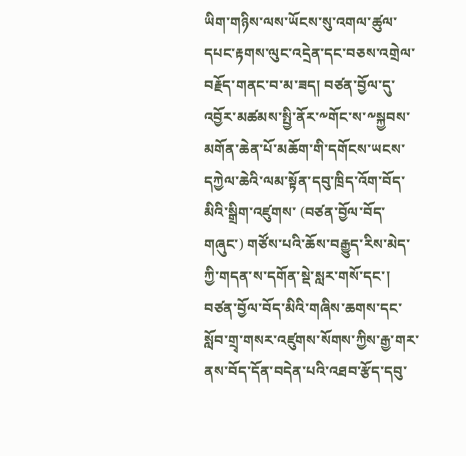ཡིག་གཉིས་ལས་ཡོངས་སུ་འགལ་ཚུལ་དཔང་རྟགས་ལུང་འདྲེན་དང་བཅས་འགྲེལ་བརྗོད་གནང་བ་མ་ཟད། བཙན་བྱོལ་དུ་འབྱོར་མཚམས་སྤྱི་ནོར་༸གོང་ས་༸སྐྱབས་མགོན་ཆེན་པོ་མཆོག་གི་དགོངས་ཡངས་དཀྱེལ་ཆེའི་ལམ་སྟོན་དབུ་ཁྲིད་འོག་བོད་མིའི་སྒྲིག་འཛུགས་ (བཙན་བྱོལ་བོད་གཞུང་) གཙོས་པའི་ཆོས་བརྒྱུད་རིས་མེད་ཀྱི་གདན་ས་དགོན་སྡེ་སླར་གསོ་དང་། བཙན་བྱོལ་བོད་མིའི་གཞིས་ཆགས་དང་སློབ་གྲྭ་གསར་འཛུགས་སོགས་ཀྱིས་རྒྱ་གར་ནས་བོད་དོན་བདེན་པའི་འཐབ་རྩོད་དབུ་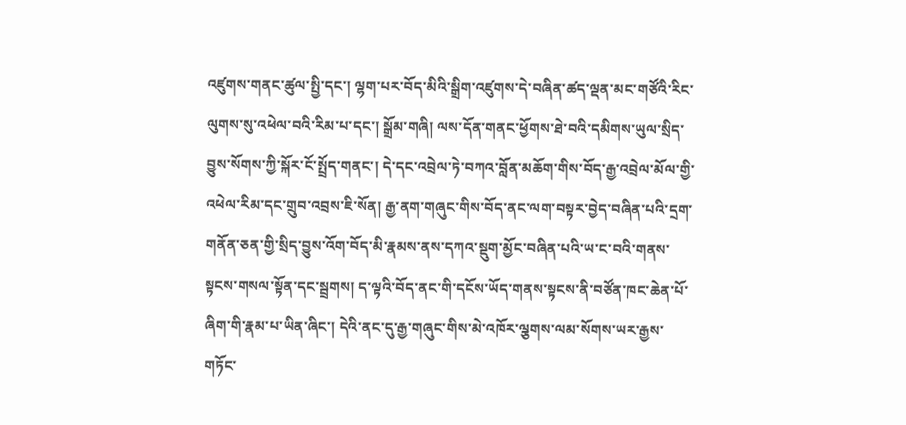འཛུགས་གནང་ཚུལ་སྤྱི་དང་། ལྷག་པར་བོད་མིའི་སྒྲིག་འཛུགས་དེ་བཞིན་ཚད་ལྡན་མང་གཙོའི་རིང་ལུགས་སུ་འཕེལ་བའི་རིམ་པ་དང་། སྒྲོམ་གཞི། ལས་དོན་གནང་ཕྱོགས་ཐེ་བའི་དམིགས་ཡུལ་སྲིད་བྱུས་སོགས་ཀྱི་སྐོར་ངོ་སྤྲོད་གནང་། དེ་དང་འབྲེལ་ཏེ་བཀའ་བློན་མཆོག་གིས་བོད་རྒྱ་འབྲེལ་མོལ་གྱི་འཕེལ་རིམ་དང་གྲུབ་འབྲས་ཇི་སོན། རྒྱ་ནག་གཞུང་གིས་བོད་ནང་ལག་བསྟར་བྱེད་བཞིན་པའི་དྲག་གནོན་ཅན་གྱི་སྲིད་བྱུས་འོག་བོད་མི་རྣམས་ནས་དཀའ་སྡུག་མྱོང་བཞིན་པའི་ཡ་ང་བའི་གནས་སྟངས་གསལ་སྟོན་དང་སྦྲགས། ད་ལྟའི་བོད་ནང་གི་དངོས་ཡོད་གནས་སྟངས་ནི་བཙོན་ཁང་ཆེན་པོ་ཞིག་གི་རྣམ་པ་ཡིན་ཞིང་། དེའི་ནང་དུ་རྒྱ་གཞུང་གིས་མེ་འཁོར་ལྕགས་ལམ་སོགས་ཡར་རྒྱས་གཏོང་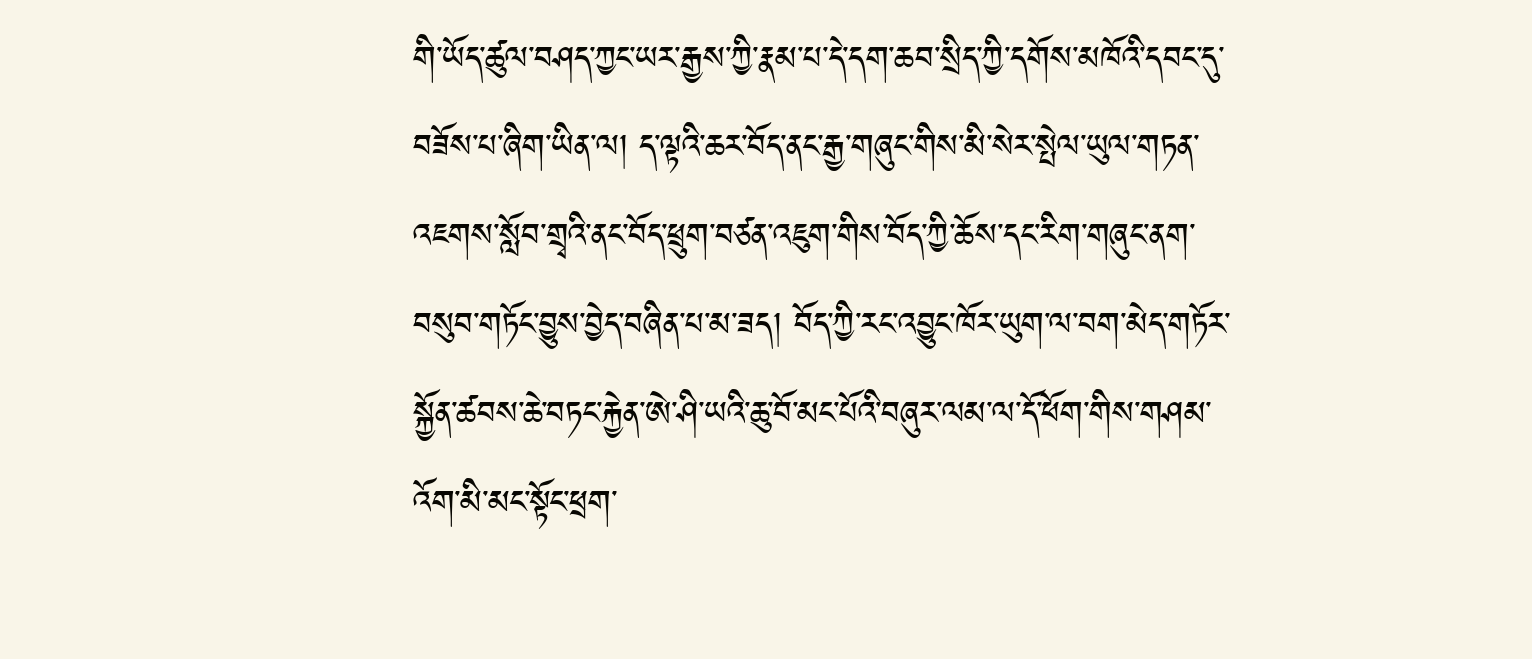གི་ཡོད་ཚུལ་བཤད་ཀྱང་ཡར་རྒྱས་ཀྱི་རྣམ་པ་དེ་དག་ཆབ་སྲིད་ཀྱི་དགོས་མཁོའི་དབང་དུ་བཟོས་པ་ཞིག་ཡིན་ལ། ད་ལྟའི་ཆར་བོད་ནང་རྒྱ་གཞུང་གིས་མི་སེར་སྤེལ་ཡུལ་གཏན་འཇགས་སློབ་གྲྭའི་ནང་བོད་ཕྲུག་བཙན་འཇུག་གིས་བོད་ཀྱི་ཆོས་དང་རིག་གཞུང་ནག་བསུབ་གཏོང་བྱུས་བྱེད་བཞིན་པ་མ་ཟད། བོད་ཀྱི་རང་འབྱུང་ཁོར་ཡུག་ལ་བག་མེད་གཏོར་སྐྱོན་ཚབས་ཆེ་བཏང་རྐྱེན་ཨེ་ཤི་ཡའི་ཆུ་བོ་མང་པོའི་བཞུར་ལམ་ལ་དོ་ཕོག་གིས་གཤམ་འོག་མི་མང་སྟོང་ཕྲག་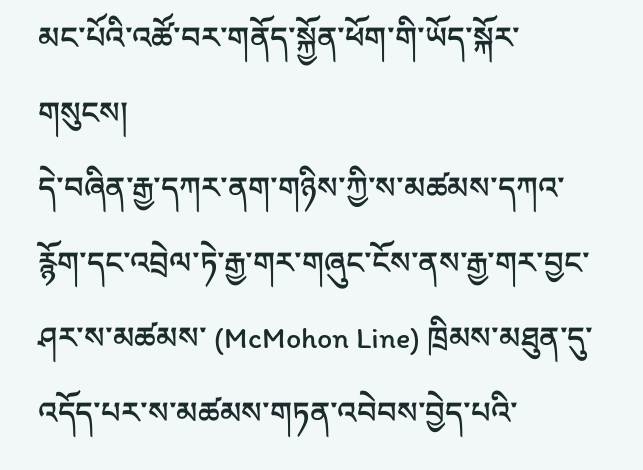མང་པོའི་འཚོ་བར་གནོད་སྐྱོན་ཕོག་གི་ཡོད་སྐོར་གསུངས།
དེ་བཞིན་རྒྱ་དཀར་ནག་གཉིས་ཀྱི་ས་མཚམས་དཀའ་རྙོག་དང་འབྲེལ་ཏེ་རྒྱ་གར་གཞུང་ངོས་ནས་རྒྱ་གར་བྱང་ཤར་ས་མཚམས་ (McMohon Line) ཁྲིམས་མཐུན་དུ་འདོད་པར་ས་མཚམས་གཏན་འབེབས་བྱེད་པའི་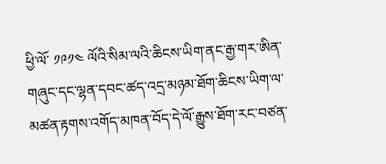ཕྱི་ལོ་ ༡༩༡༤ ལོའི་སིམ་ལའི་ཆིངས་ཡིག་ནང་རྒྱ་གར་ཨིན་གཞུང་དང་ལྷན་དབང་ཚད་འདྲ་མཉམ་ཐོག་ཆིངས་ཡིག་ལ་མཚན་རྟགས་འགོད་མཁན་བོད་དེ་ལོ་རྒྱུས་ཐོག་རང་བཙན་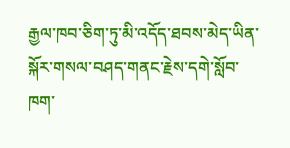རྒྱལ་ཁབ་ཅིག་ཏུ་མི་འདོད་ཐབས་མེད་ཡིན་སྐོར་གསལ་བཤད་གནང་རྗེས་དགེ་སློབ་ཁག་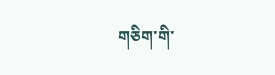གཅིག་གི་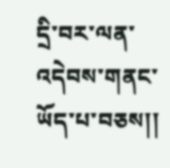དྲི་བར་ལན་འདེབས་གནང་ཡོད་པ་བཅས།།